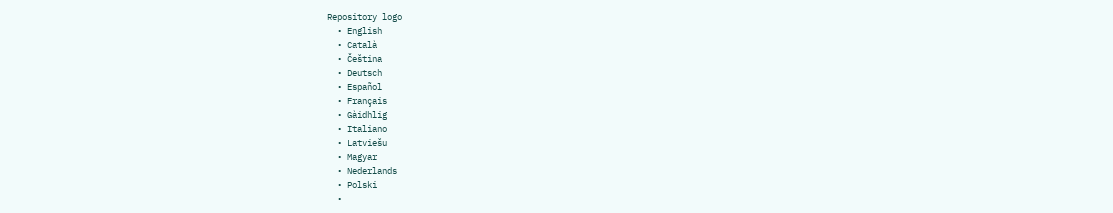Repository logo
  • English
  • Català
  • Čeština
  • Deutsch
  • Español
  • Français
  • Gàidhlig
  • Italiano
  • Latviešu
  • Magyar
  • Nederlands
  • Polski
  •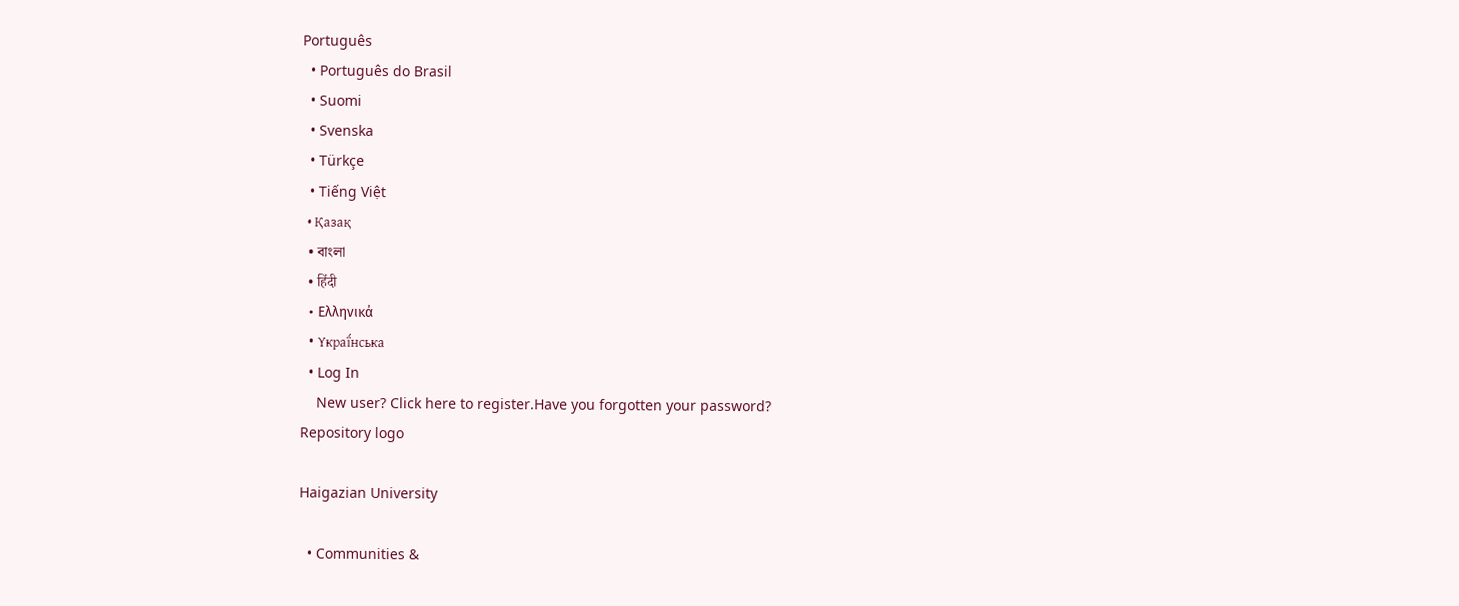Português
  • Português do Brasil
  • Suomi
  • Svenska
  • Türkçe
  • Tiếng Việt
  • Қазақ
  • বাংলা
  • हिंदी
  • Ελληνικά
  • Yкраї́нська
  • Log In
    New user? Click here to register.Have you forgotten your password?
Repository logo

Haigazian University

  • Communities &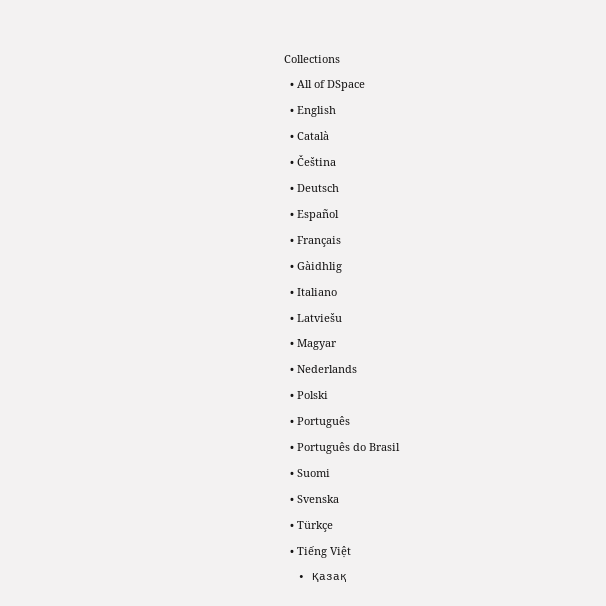Collections
  • All of DSpace
  • English
  • Català
  • Čeština
  • Deutsch
  • Español
  • Français
  • Gàidhlig
  • Italiano
  • Latviešu
  • Magyar
  • Nederlands
  • Polski
  • Português
  • Português do Brasil
  • Suomi
  • Svenska
  • Türkçe
  • Tiếng Việt
  • Қазақ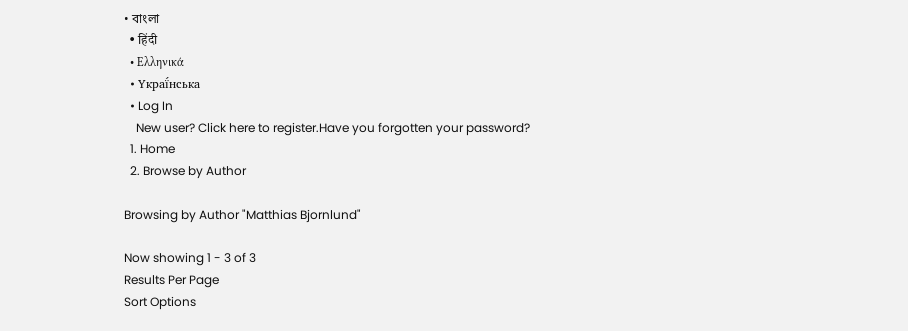• বাংলা
  • हिंदी
  • Ελληνικά
  • Yкраї́нська
  • Log In
    New user? Click here to register.Have you forgotten your password?
  1. Home
  2. Browse by Author

Browsing by Author "Matthias Bjornlund"

Now showing 1 - 3 of 3
Results Per Page
Sort Options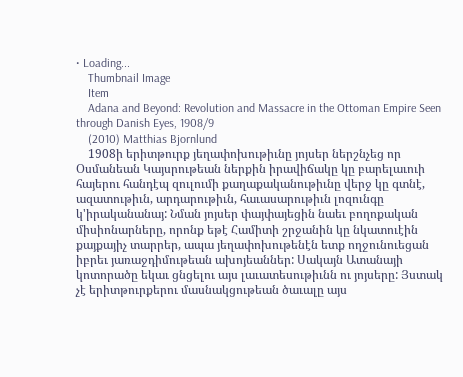• Loading...
    Thumbnail Image
    Item
    Adana and Beyond: Revolution and Massacre in the Ottoman Empire Seen through Danish Eyes, 1908/9
    (2010) Matthias Bjornlund
    1908ի երիտթուրք յեղափոխութիւնը յոյսեր ներշնչեց որ Օսմանեան Կայսրութեան ներքին իրավիճակը կը բարելաւուի հայերու հանդէպ զուլումի քաղաքականութիւնը վերջ կը գտնէ, ազատութիւն, արդարութիւն, հաւասարութիւն լոզունգը կ'իրականանայ: Նման յոյսեր փայփայեցին նաեւ բողոքական միսիոնարները, որոնք եթէ Համիտի շրջանին կը նկատուէին քայքայիչ տարրեր, ապա յեղափոխութենէն ետք ողջունուեցան իբրեւ յառաջդիմութեան ախոյեաններ: Սակայն Ատանայի կոտորածը եկաւ ցնցելու այս լաւատեսութիւնն ու յոյսերը: Յստակ չէ երիտթուրքերու մասնակցութեան ծաւալը այս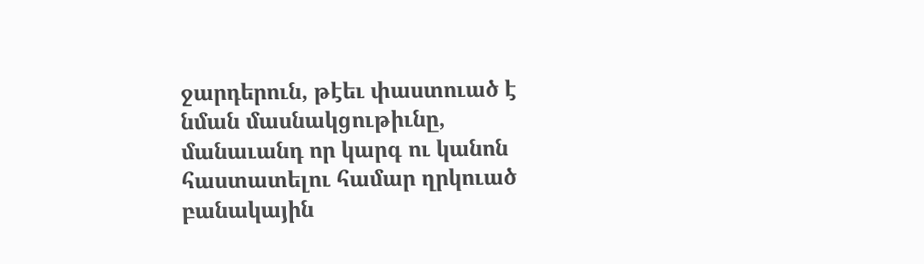ջարդերուն, թէեւ փաստուած է նման մասնակցութիւնը, մանաւանդ որ կարգ ու կանոն հաստատելու համար ղրկուած բանակային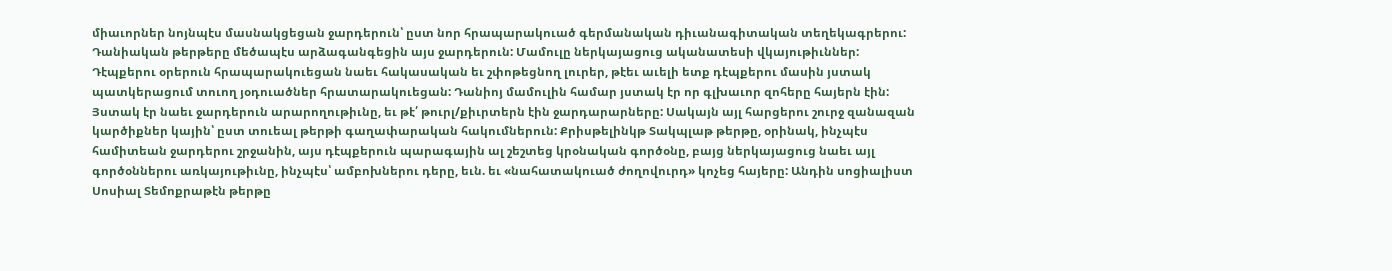միաւորներ նոյնպէս մասնակցեցան ջարդերուն՝ ըստ նոր հրապարակուած գերմանական դիւանագիտական տեղեկագրերու: Դանիական թերթերը մեծապէս արձագանգեցին այս ջարդերուն: Մամուլը ներկայացուց ականատեսի վկայութիւններ: Դէպքերու օրերուն հրապարակուեցան նաեւ հակասական եւ շփոթեցնող լուրեր, թէեւ աւելի ետք դէպքերու մասին յստակ պատկերացում տուող յօդուածներ հրատարակուեցան: Դանիոյ մամուլին համար յստակ էր որ գլխաւոր զոհերը հայերն էին: Յստակ էր նաեւ ջարդերուն արարողութիւնը, եւ թէ՛ թուրլ/քիւրտերն էին ջարդարարները: Սակայն այլ հարցերու շուրջ զանազան կարծիքներ կային՝ ըստ տուեալ թերթի գաղափարական հակումներուն: Քրիսթելինկթ Տակպլաթ թերթը, օրինակ, ինչպէս համիտեան ջարդերու շրջանին, այս դէպքերուն պարագային ալ շեշտեց կրօնական գործօնը, բայց ներկայացուց նաեւ այլ գործօններու առկայութիւնը, ինչպէս՝ ամբոխներու դերը, եւն. եւ «նահատակուած ժողովուրդ» կոչեց հայերը: Անդին սոցիալիստ Սոսիալ Տեմոքրաթէն թերթը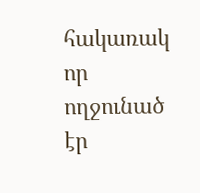հակառակ որ ողջունած էր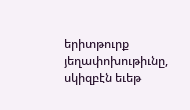երիտթուրք յեղափոխութիւնը, սկիզբէն եւեթ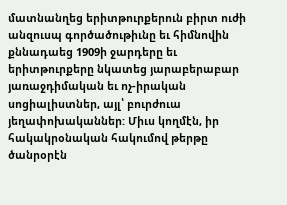մատնանղեց երիտթուրքերուն բիրտ ուժի անզուսպ գործածութիւնը եւ հիմնովին քննադաեց 1909ի ջարդերը եւ երիտթուրքերը նկատեց յարաբերաբար յառաջդիմական եւ ոչ-իրական սոցիալիստներ, այլ՝ բուրժուա յեղափոխականներ: Միւս կողմէն, իր հակակրօնական հակումով թերթը ծանրօրէն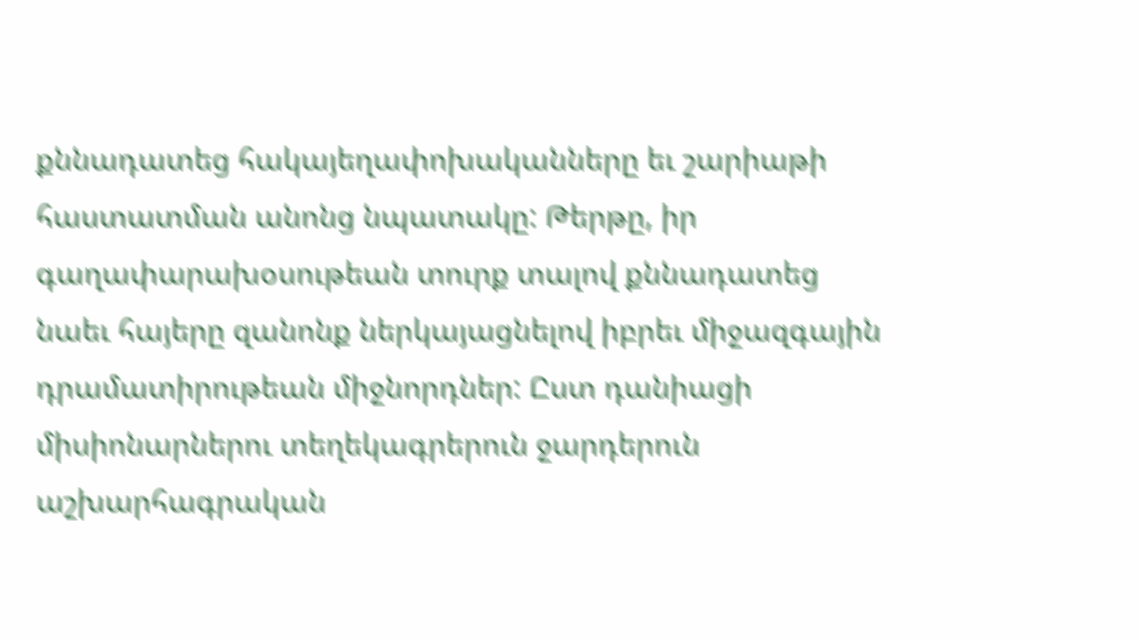քննադատեց հակայեղափոխականները եւ շարիաթի հաստատման անոնց նպատակը: Թերթը, իր գաղափարախօսութեան տուրք տալով քննադատեց նաեւ հայերը զանոնք ներկայացնելով իբրեւ միջազգային դրամատիրութեան միջնորդներ: Ըստ դանիացի միսիոնարներու տեղեկագրերուն ջարդերուն աշխարհագրական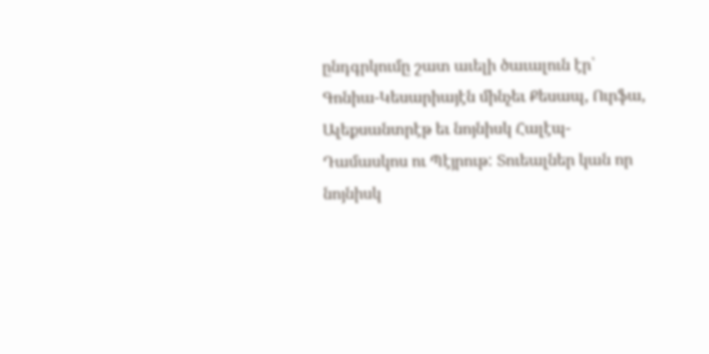ընդգրկումը շատ աւելի ծաւալուն էր՝ Գոնիա-Կեսարիայէն մինչեւ Քեսապ, Ուրֆա, Ալեքսանտրէթ եւ նոյնիսկ Հալէպ-Դամասկոս ու Պէյրութ: Տուեալներ կան որ նոյնիսկ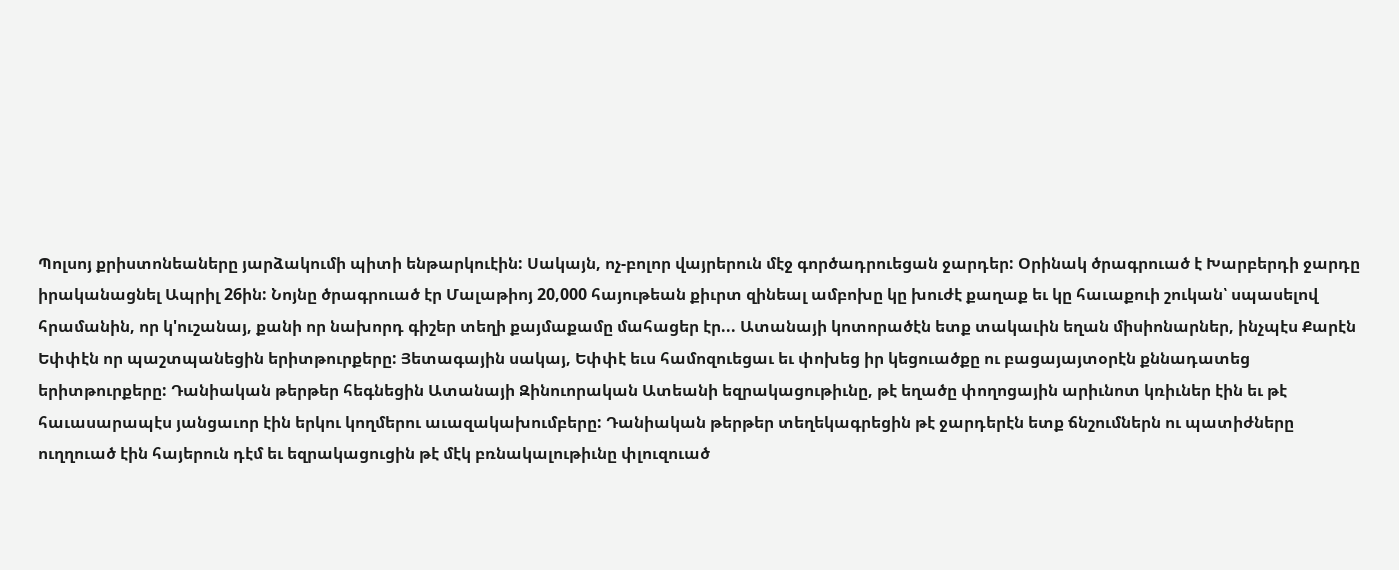Պոլսոյ քրիստոնեաները յարձակումի պիտի ենթարկուէին: Սակայն, ոչ-բոլոր վայրերուն մէջ գործադրուեցան ջարդեր: Օրինակ ծրագրուած է Խարբերդի ջարդը իրականացնել Ապրիլ 26ին: Նոյնը ծրագրուած էր Մալաթիոյ 20,000 հայութեան քիւրտ զինեալ ամբոխը կը խուժէ քաղաք եւ կը հաւաքուի շուկան՝ սպասելով հրամանին, որ կ'ուշանայ, քանի որ նախորդ գիշեր տեղի քայմաքամը մահացեր էր... Ատանայի կոտորածէն ետք տակաւին եղան միսիոնարներ, ինչպէս Քարէն Եփփէն որ պաշտպանեցին երիտթուրքերը: Յետագային սակայ, Եփփէ եւս համոզուեցաւ եւ փոխեց իր կեցուածքը ու բացայայտօրէն քննադատեց երիտթուրքերը: Դանիական թերթեր հեգնեցին Ատանայի Զինուորական Ատեանի եզրակացութիւնը, թէ եղածը փողոցային արիւնոտ կռիւներ էին եւ թէ հաւասարապէս յանցաւոր էին երկու կողմերու աւազակախումբերը: Դանիական թերթեր տեղեկագրեցին թէ ջարդերէն ետք ճնշումներն ու պատիժները ուղղուած էին հայերուն դէմ եւ եզրակացուցին թէ մէկ բռնակալութիւնը փլուզուած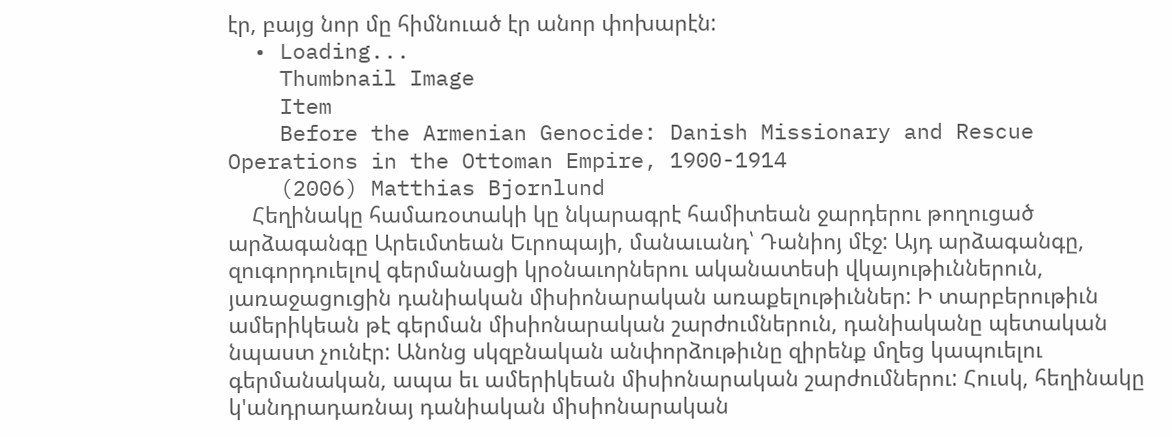էր, բայց նոր մը հիմնուած էր անոր փոխարէն:
  • Loading...
    Thumbnail Image
    Item
    Before the Armenian Genocide: Danish Missionary and Rescue Operations in the Ottoman Empire, 1900-1914
    (2006) Matthias Bjornlund
    Հեղինակը համառօտակի կը նկարագրէ համիտեան ջարդերու թողուցած արձագանգը Արեւմտեան Եւրոպայի, մանաւանդ՝ Դանիոյ մէջ: Այդ արձագանգը, զուգորդուելով գերմանացի կրօնաւորներու ականատեսի վկայութիւններուն, յառաջացուցին դանիական միսիոնարական առաքելութիւններ: Ի տարբերութիւն ամերիկեան թէ գերման միսիոնարական շարժումներուն, դանիականը պետական նպաստ չունէր: Անոնց սկզբնական անփորձութիւնը զիրենք մղեց կապուելու գերմանական, ապա եւ ամերիկեան միսիոնարական շարժումներու: Հուսկ, հեղինակը կ'անդրադառնայ դանիական միսիոնարական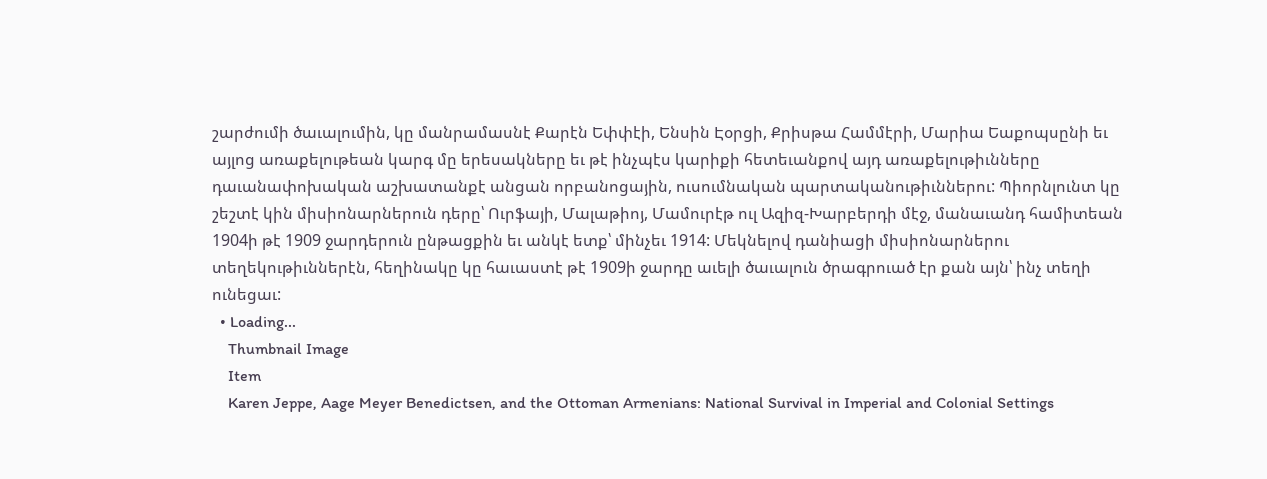շարժումի ծաւալումին, կը մանրամասնէ Քարէն Եփփէի, Ենսին Էօրցի, Քրիսթա Համմէրի, Մարիա Եաքոպսընի եւ այլոց առաքելութեան կարգ մը երեսակները եւ թէ ինչպէս կարիքի հետեւանքով այդ առաքելութիւնները դաւանափոխական աշխատանքէ անցան որբանոցային, ուսումնական պարտականութիւններու: Պիորնլունտ կը շեշտէ կին միսիոնարներուն դերը՝ Ուրֆայի, Մալաթիոյ, Մամուրէթ ուլ Ազիզ-Խարբերդի մէջ, մանաւանդ համիտեան 1904ի թէ 1909 ջարդերուն ընթացքին եւ անկէ ետք՝ մինչեւ 1914: Մեկնելով դանիացի միսիոնարներու տեղեկութիւններէն, հեղինակը կը հաւաստէ թէ 1909ի ջարդը աւելի ծաւալուն ծրագրուած էր քան այն՝ ինչ տեղի ունեցաւ:
  • Loading...
    Thumbnail Image
    Item
    Karen Jeppe, Aage Meyer Benedictsen, and the Ottoman Armenians: National Survival in Imperial and Colonial Settings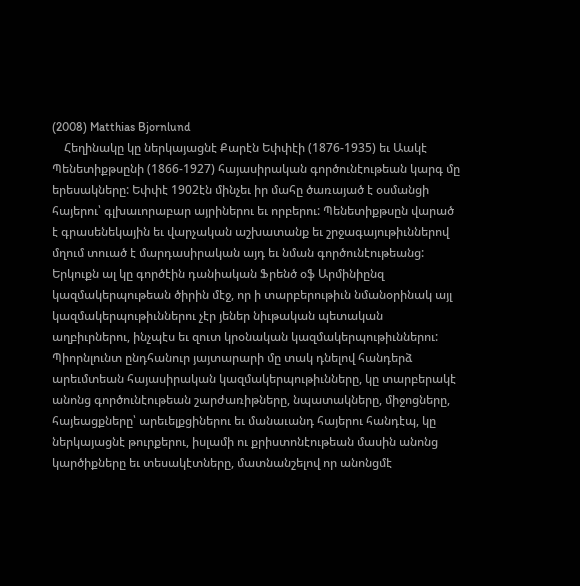(2008) Matthias Bjornlund
    Հեղինակը կը ներկայացնէ Քարէն Եփփէի (1876-1935) եւ Աակէ Պենետիքթսընի (1866-1927) հայասիրական գործունէութեան կարգ մը երեսակները: Եփփէ 1902էն մինչեւ իր մահը ծառայած է օսմանցի հայերու՝ գլխաւորաբար այրիներու եւ որբերու: Պենետիքթսըն վարած է գրասենեկային եւ վարչական աշխատանք եւ շրջագայութիւններով մղում տուած է մարդասիրական այդ եւ նման գործունէութեանց: Երկուքն ալ կը գործէին դանիական Ֆրենծ օֆ Արմինիընզ կազմակերպութեան ծիրին մէջ, որ ի տարբերութիւն նմանօրինակ այլ կազմակերպութիւններու չէր յեներ նիւթական պետական աղբիւրներու, ինչպէս եւ զուտ կրօնական կազմակերպութիւններու: Պիորնլունտ ընդհանուր յայտարարի մը տակ դնելով հանդերձ արեւմտեան հայասիրական կազմակերպութիւնները, կը տարբերակէ անոնց գործունէութեան շարժառիթները, նպատակները, միջոցները, հայեացքները՝ արեւելքցիներու եւ մանաւանդ հայերու հանդէպ, կը ներկայացնէ թուրքերու, իսլամի ու քրիստոնէութեան մասին անոնց կարծիքները եւ տեսակէտները, մատնանշելով որ անոնցմէ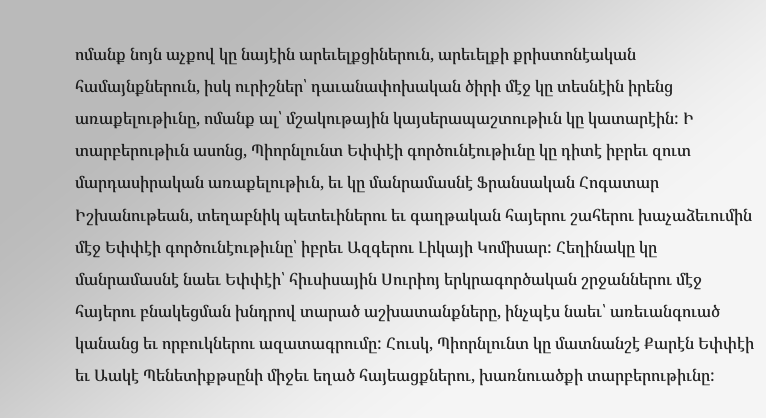ոմանք նոյն աչքով կը նայէին արեւելքցիներուն, արեւելքի քրիստոնէական համայնքներուն, իսկ ուրիշներ՝ դաւանափոխական ծիրի մէջ կը տեսնէին իրենց առաքելութիւնը, ոմանք ալ՝ մշակութային կայսերապաշտութիւն կը կատարէին: Ի տարբերութիւն ասոնց, Պիորնլունտ Եփփէի գործունէութիւնը կը դիտէ իբրեւ զուտ մարդասիրական առաքելութիւն, եւ կը մանրամասնէ Ֆրանսական Հոգատար Իշխանութեան, տեղաբնիկ պետեւիներու եւ գաղթական հայերու շահերու խաչաձեւումին մէջ Եփփէի գործունէութիւնը՝ իբրեւ Ազգերու Լիկայի Կոմիսար: Հեղինակը կը մանրամասնէ նաեւ Եփփէի՝ հիւսիսային Սուրիոյ երկրագործական շրջաններու մէջ հայերու բնակեցման խնդրով տարած աշխատանքները, ինչպէս նաեւ՝ առեւանգուած կանանց եւ որբուկներու ազատագրումը: Հուսկ, Պիորնլունտ կը մատնանշէ Քարէն Եփփէի եւ Աակէ Պենետիքթսընի միջեւ եղած հայեացքներու, խառնուածքի տարբերութիւնը: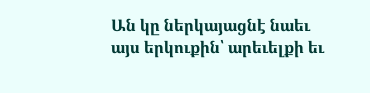Ան կը ներկայացնէ նաեւ այս երկուքին՝ արեւելքի եւ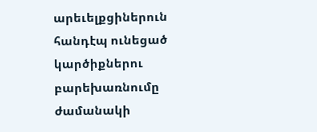արեւելքցիներուն հանդէպ ունեցած կարծիքներու բարեխառնումը ժամանակի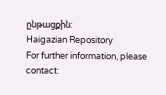ընթացքին:
Haigazian Repository
For further information, please contact: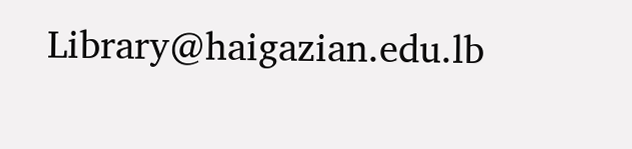Library@haigazian.edu.lb